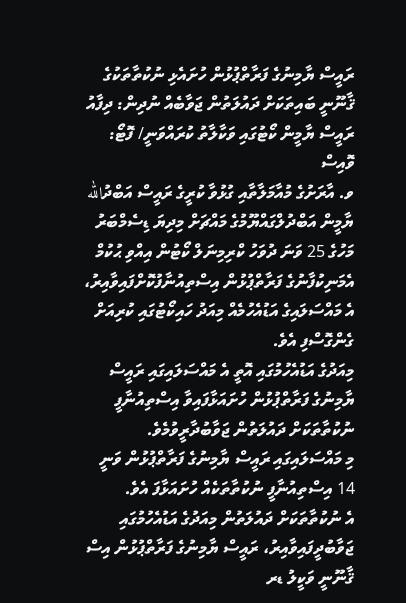ރައީސް ޔާމިނުގެ ފަރާތްޕުޅުން ހުށައެޅި ނުކުތާތަކުގެ ޤާނޫނީ ބައިތަކަށް ދައުލަތުން ޖަވާބެއް ނުދިން: ދިފާއު
ރައީސް ޔާމީން ކޯޓުގައި ވަކާލާތު ކުރައްވަނީ/ ފޮޓޯ: ވޮއިސް
ވ. އާރަށުގެ މުއާމަލާތާއި ގުޅުވާ ކުރީގެ ރައީސް އަބްދުالله ޔާމީން އަބްދުލްގައްޔޫމުގެ މައްޗަށް މިދިޔަ ޑިސެމްބަރު މަހުގެ 25 ވަނަ ދުވަހު ކްރިމިނަލް ކޯޓުން އިއްވި ޙުކުމް އެމަނިކުފާނުގެ ފަރާތްޕުޅުން އިސްތިއުނާފުކޮށްފައިވާއިރު، އެ މައްސަލައިގެ އަޑުއެހުމެއް މިއަދު ހައިކޯޓުގައި ކުރިއަށް ގެންގޮސްފި އެވެ.
މިއަދުގެ އަޑުއެހުމުގައި އޮތީ އެ މައްސަލައިގައި ރައީސް ޔާމިނުގެ ފަރާތްޕުޅުން ހުށައަޅާފައިވާ އިސްތިއުނާފީ ނުކުތާތަކަށް ދައުލަތުން ޖަވާބުދާރީވުމެވެ.
މި މައްސަލައިގައި ރައީސް ޔާމިނުގެ ފަރާތްޕުޅުން ވަނީ 14 އިސްތިއުނާފީ ނުކުތާތަކެއް ހުށައަޅާފަ އެވެ.
އެ ނުކުތާތަކަށް ދައުލަތުން މިއަދުގެ އަޑުއެހުމުގައި ޖަވާބުދީފައިވާއިރު، ރައީސް ޔާމިނުގެ ފަރާތްޕުޅުން އިސް ޤާނޫނީ ވަކީލު ޑރ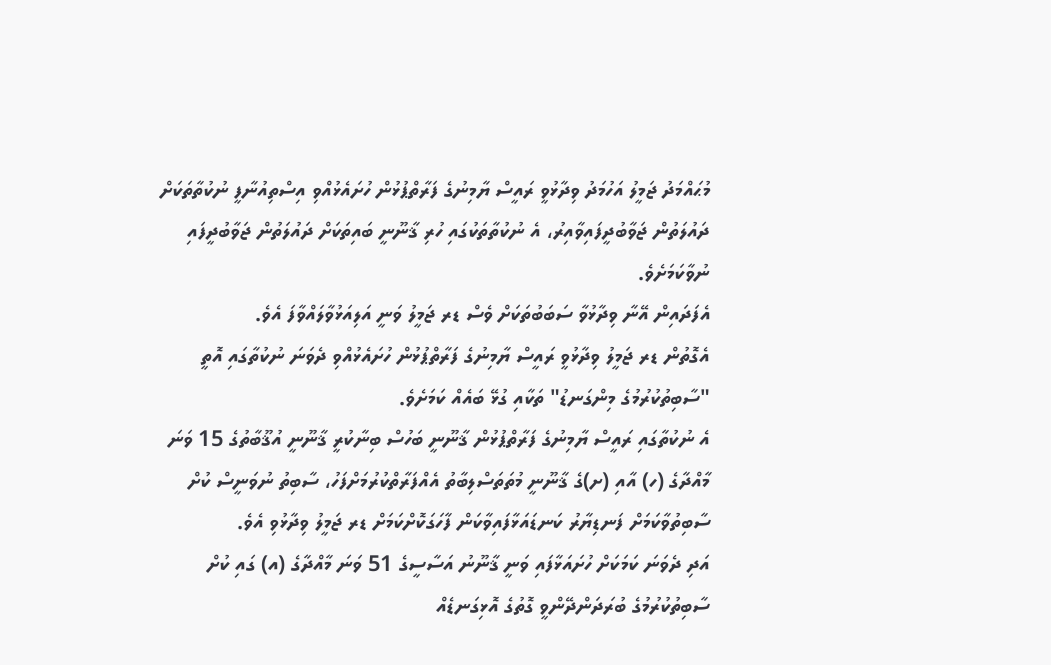މުޙައްމަދު ޖަމީލު އަހުމަދު ވިދާޅުވީ ރައީސް ޔާމިނުގެ ފަރާތްޕުޅުން ހުށައެޅުއްވި އިސްތިއުނާފީ ނުކުތާތަކަށް ދައުލަތުން ޖަވާބުދީފައިވާއިރު، އެ ނުކުތާތަކުގައި ހުރި ޤާނޫނީ ބައިތަކަށް ދައުލަތުން ޖަވާބުދީފައި ނުވާކަމަށެވެ.
އެފަދައިން އޭނާ ވިދާޅުވާ ސަބަބުތަކަށް ވެސް ޑރ ޖަމީލު ވަނީ އަލިއަޅުވާލައްވާފަ އެވެ.
އެގޮތުން ޑރ ޖަމީލު ވިދާޅުވީ ރައީސް ޔާމިނުގެ ފަރާތްޕުޅުން ހުށައެޅުއްވި ދެވަނަ ނުކުތާގައި އޮތީ "ސާބިތުކުރުމުގެ މިންގަނޑު" ތަކާއި ގުޅޭ ބައެއް ކަމަށެވެ.
އެ ނުކުތާގައި ރައީސް ޔާމިނުގެ ފަރާތްޕުޅުން ޤާނޫނީ ބަހުސް ބިނާކުރީ ޤާނޫނީ އުޤޫބާތުގެ 15 ވަނަ މާއްދާގެ (ހ) އާއި (ށ)ގެ ޤާނޫނީ މުތަތަސްލިބާތު އެއްފަރާތްކުރުމަށްފަހު، ސާބިތު ނުވަނީސް ކުށް ސާބިތުވާކަމަށް ފަނޑިޔާރު ކަނޑައަޅާފައިވާކަން ފާހަގަކޮށްކަމަށް ޑރ ޖަމީލު ވިދާޅުވި އެވެ.
އަދި ދެވަނަ ކަމަކަށް ހުށައަޅާފައި ވަނީ ޤާނޫނު އަސާސީގެ 51 ވަނަ މާއްދާގެ (އ) ގައި ކުށް ސާބިތުކުރުމުގެ ބުރަދަންދޭންވީ ގޮތުގެ އޮޅިގަނޑެއް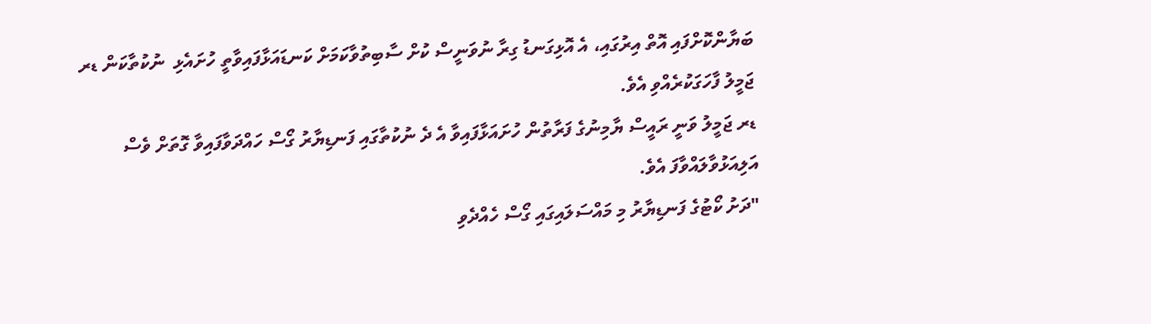ބަޔާންކޮށްފައި އޮތް އިރުގައި، އެ އޮޅިގަނޑު ގިރާ ނުވަނީސް ކުށް ސާބިތުވާކަމަށް ކަނޑައަޅާފައިވާތީ ހުށައެޅި  ނުކުތާކަން ޑރ ޖަމީލު ފާހަގަކުރެއްވި އެވެ.
ޑރ ޖަމީލު ވަނީ ރައީސް ޔާމިނުގެ ފަރާތުން ހުށައަޅާފައިވާ އެ ދެ ނުކުތާގައި ފަނޑިޔާރު ގޯސް ހައްދަވާފައިވާ ގޮތަށް ވެސް އަލިއަޅުވާލައްވާފަ އެވެ.
"ދަށު ކޯޓުގެ ފަނޑިޔާރު މި މައްސަލައިގައި ގޯސް ހެއްދެވި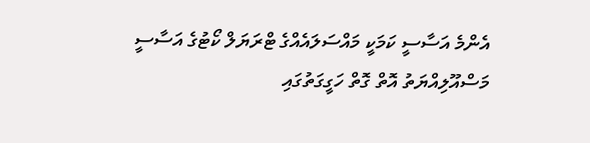އެންމެ އަސާސީ ކަމަކީ މައްސަލައެއްގެ ޓްރަޔަލް ކޯޓުގެ އަސާސީ މަސްއޫލިއްޔަތު އޮތް ގޮތް ހަގީގަތުގައި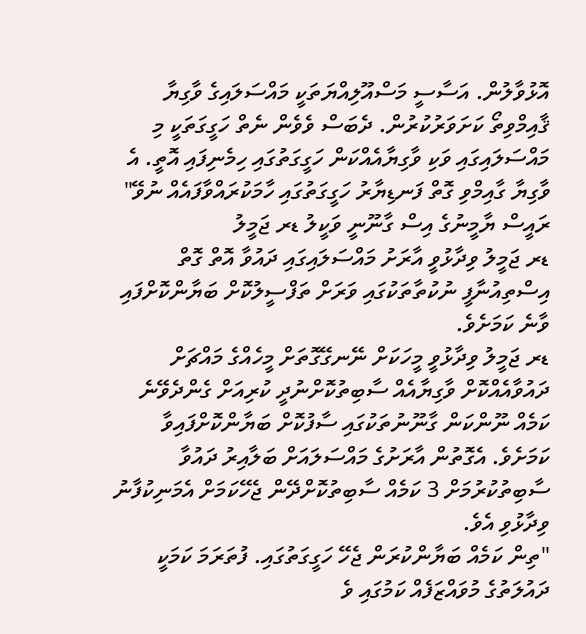އޮޅުވާލުން. އަސާސީ މަސްއޫލިއްޔަތަކީ މައްސަލައިގެ ވާގިޔާ ޤާއިމްވިތޯ ކަށަވަރުކުރުން. ދެބަސް ވެވެން ނެތް ހަގީގަތަކީ މި މައްސަލައިގައި ވަކި ވާގިޔާއެއްކަން ހަގީގަތުގައި ހިމެނިފައި އޮތީ. އެ ވާގިޔާ ގާއިމްވި ގޮތް ފަނޑިޔާރު ހަގީގަތުގައި ހާމަކުރައްވާފައެއް ނުވޭ"
ރައީސް ޔާމީނުގެ އިސް ގާނޫނީ ވަކީލު ޑރ ޖަމީލު
ޑރ ޖަމީލު ވިދާޅުވީ އާރަށު މައްސަލައިގައި ދައުވާ އޮތް ގޮތް އިސްތިއުނާފީ ނުކުތާތަކުގައި ވަރަށް ތަފްސީލުކޮށް ބަޔާންކޮށްފައި ވާނެ ކަމަށެވެ.
ޑރ ޖަމީލު ވިދާޅުވީ މީހަކަށް ނޭނގޭގޮތަށް މީހެއްގެ މައްޗަށް ދައުވާއެއްކޮށް ވާގިޔާއެއް ސާބިތުކޮށްނުދީ ކުރިއަށް ގެންދެވޭނެ ކަމެއް ނޫންކަން ގާނޫނުތަކުގައި ސާފުކޮށް ބަޔާންކޮށްފައިވާ ކަމަށެވެ. އެގޮތުން އާރަށުގެ މައްސަލައަށް ބަލާއިރު ދައުވާ ސާބިތުކުރުމަށް 3 ކަމެއް ސާބިތުކޮށްދޭން ޖެހޭކަމަށް އެމަނިކުފާނު ވިދާޅުވި އެވެ.
"ތިން ކަމެއް ބަޔާންކުރަން ޖެހޭ ހަގީގަތުގައި. ފުތަރަމަ ކަމަކީ ދައުލަތުގެ މުވައްޒަފެއް ކަމުގައި ވެ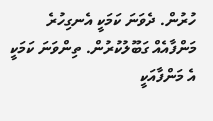ހުރުން. ދެވަނަ ކަމަކީ އެނގިހުރެ މަންފާއެއް ގަބޫލުކުރުން. ތިންވަނަ ކަމަކީ އެ މަންފާއަކީ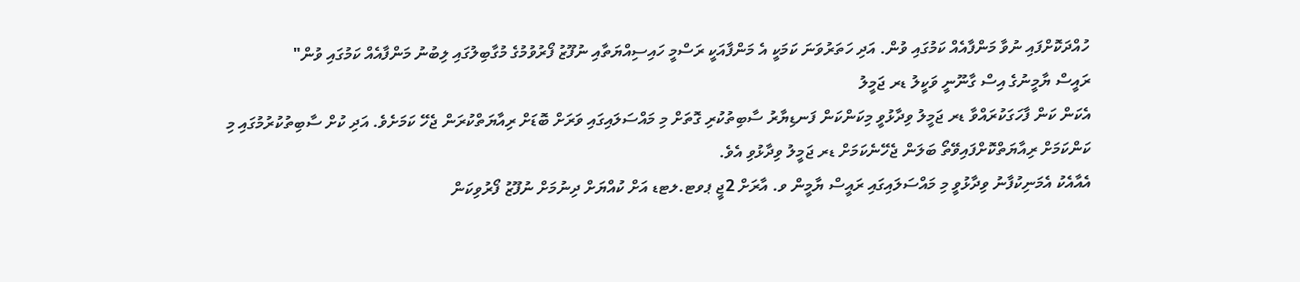ހުއްދަކޮށްފައި ނުވާ މަންފާއެއް ކަމުގައި ވުން. އަދި ހަތަރުވަނަ ކަމަކީ އެ މަންފާއަކީ ރަސްމީ ހައިސިއްޔަތާއި ނުފޫޒު ފޯރުވުމުގެ މުގާބިލުގައި ލިބުނު މަންފާއެއް ކަމުގައި ވުން"
ރައީސް ޔާމީނުގެ އިސް ގާނޫނީ ވަކީލު ޑރ ޖަމީލު
އެކަން ކަން ފާހަގަކުރައްވާ ޑރ ޖަމީލު ވިދާޅުވީ މިކަންކަން ފަނޑިޔާރު ސާބިތުކުރި ގޮތަށް މި މައްސަލައިގައި ވަރަށް ބޮޑަށް ރިއާޔަތްކުރަން ޖެހޭ ކަމަށެވެ. އަދި ކުށް ސާބިތުކުރުމުގައި މި ކަންކަމަށް ރިއާޔަތްކޮށްފައިވޭތޯ ބަލަން ޖެހޭނެކަމަށް ޑރ ޖަމީލު ވިދާޅުވި އެވެ.
އެއާއެކު އެމަނިކުފާނު ވިދާޅުވީ މި މައްސަލައިގައި ރައީސް ޔާމީން ވ. އާރަށް 2ޖީ ޕވޓ.ލޓޑ އަށް ކުއްޔަށް ދިނުމަށް ނުފޫޒު ފޯރުވިކަން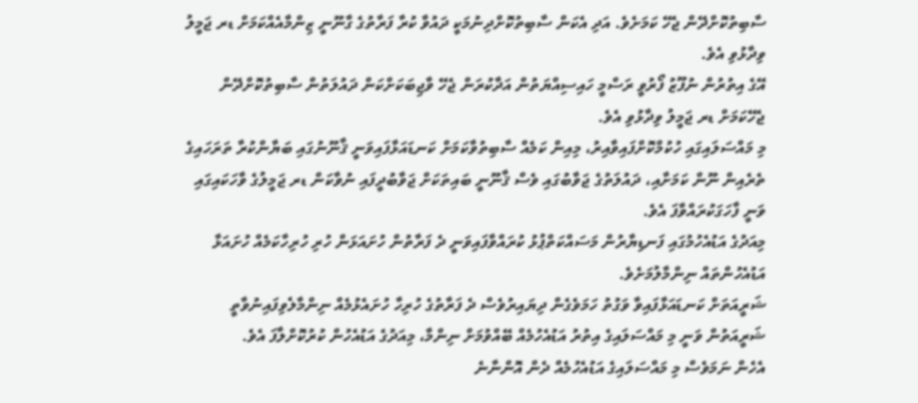ސާބިތުކޮށްދޭން ޖެހޭ ކަމަށެވެ. އަދި އެކަން ސާބިތުކޮށްދިނުމަކީ ދައުވާ ކުރާ ފަރާތުގެ ގާނޫނީ ޒިންމާއެއްކަމަށް ޑރ ޖަމީލު ވިދާޅުވި އެވެ.
އޭގެ އިތުރުން ނުފޫޒު ފޯރުވީ ރަސްމީ ހައިސިއްޔަތުން އަދާކުރަން ޖެހޭ ވާޖިބަކަށްކަން ދައުލަތުން ސާބިތުކޮށްދޭން ޖެހޭކަމަށް ޑރ ޖަމީލު ވިދާޅުވި އެވެ.
މި މައްސަލައިގައި ހުކުމްކޮށްފައިވާއިރު، މިއިން ކަމެއް ސާބިތުވާކަމަށް ކަނޑައަޅާފައިވަނީ ޤާނޫނުގައި ބަޔާންކުރާ ތަރަހައިގެ ތެރެއިން ނޫން ކަމަށާއި، ދައުލަތުގެ ޖަވާބުގައި ވެސް ޤާނޫނީ ބައިތަކަށް ޖަވާބުދީފައި ނުވާކަން ޑރ ޖަމީލުގެ ވާހަކައިގައި ވަނީ ފާހަގަކުރައްވާފަ އެވެ.
މިއަދުގެ އަޑުއެހުމުގައި ފަނޑިޔާރުން މަސައްކަތްޕުޅު ކުރައްވާފައިވަނީ ދެ ފަރާތުން ހުށައަޅަން ހުރި ހުރިހާކަމެއް ހުށައަޅާ އަޑުއެހުންތައް ނިންމާލުމަށެވެ.
ޝަރީއަތަށް ކަނޑައަޅާފައިވާ ވަގުތު ހަމަވެގެން ދިޔައިރުވެސް ދެ ފަރާތުގެ ހުރިހާ ހުށައެޅުމެއް ނިންމާލެވިފައިނުވާތީ ޝަރީއަތުން ވަނީ މި މައްސަލައިގެ އިތުރު އަޑުއެހުމެއް ބޭއްވުމަށް ނިންމާ، މިއަދުގެ އަޑުއެހުން ކުރުކޮށްލާފަ އެވެ.
އެހެން ނަމަވެސް މި މައްސަލައިގެ އަޑުއެހުމެއް ދެން އޮންނާނެ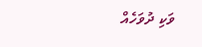ވަކި ދުވަހެއް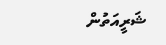ޝަރީއަތުން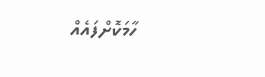ހާމަކޮށްފައެއް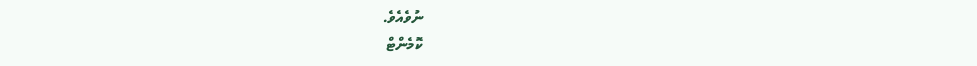ނުވެއެވެ.
ކޮމެންޓް